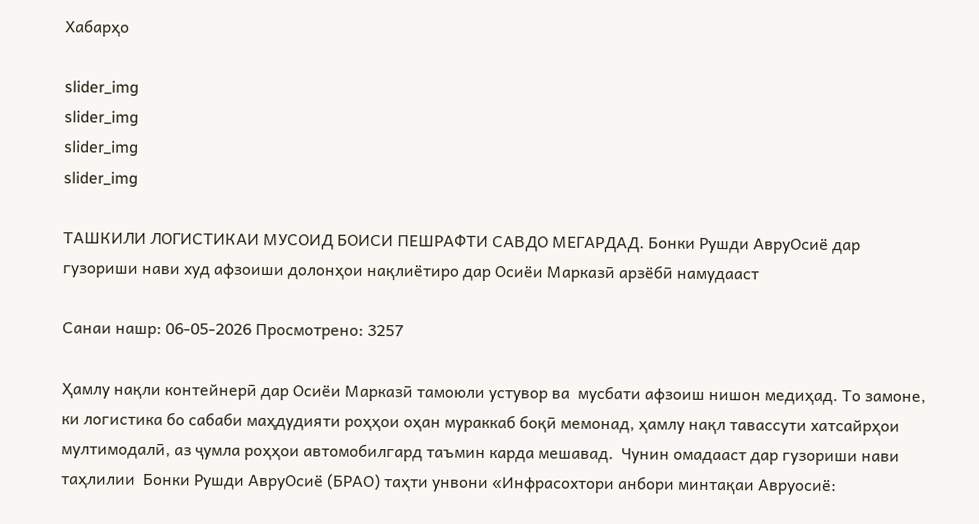Хабарҳо

slider_img
slider_img
slider_img
slider_img

ТАШКИЛИ ЛОГИСТИКАИ МУСОИД БОИСИ ПЕШРАФТИ САВДО МЕГАРДАД. Бонки Рушди АвруОсиё дар гузориши нави худ афзоиши долонҳои нақлиётиро дар Осиёи Марказӣ арзёбӣ намудааст

Санаи нашр: 06-05-2026 Просмотрено: 3257

Ҳамлу нақли контейнерӣ дар Осиёи Марказӣ тамоюли устувор ва  мусбати афзоиш нишон медиҳад. То замоне, ки логистика бо сабаби маҳдудияти роҳҳои оҳан мураккаб боқӣ мемонад, ҳамлу нақл тавассути хатсайрҳои мултимодалӣ, аз ҷумла роҳҳои автомобилгард таъмин карда мешавад.  Чунин омадааст дар гузориши нави таҳлилии  Бонки Рушди АвруОсиё (БРАО) таҳти унвони «Инфрасохтори анбори минтақаи Авруосиё: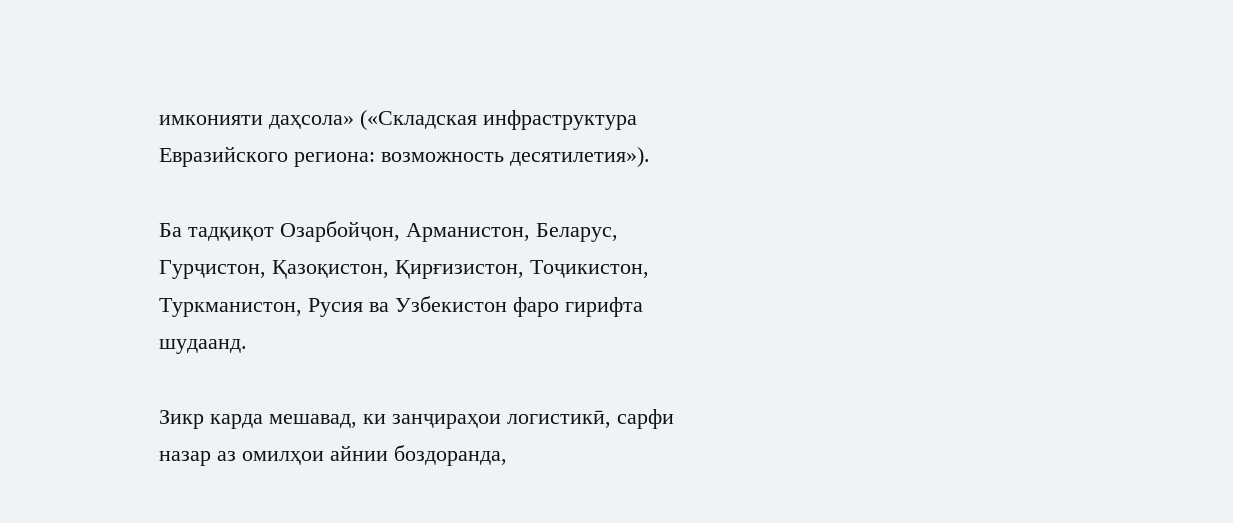имконияти даҳсола» («Складская инфраструктура Евразийского региона: возможность десятилетия»).

Ба тадқиқот Озарбойҷон, Арманистон, Беларус, Гурҷистон, Қазоқистон, Қирғизистон, Тоҷикистон, Туркманистон, Русия ва Узбекистон фаро гирифта  шудаанд.

Зикр карда мешавад, ки занҷираҳои логистикӣ, сарфи назар аз омилҳои айнии боздоранда,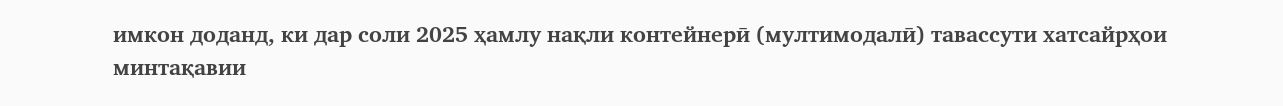имкон доданд, ки дар соли 2025 ҳамлу нақли контейнерӣ (мултимодалӣ) тавассути хатсайрҳои минтақавии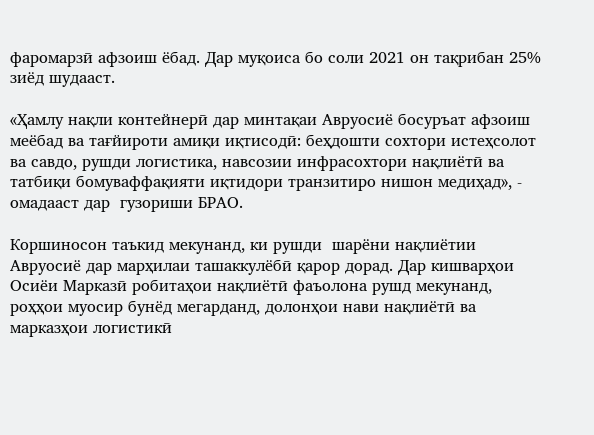фаромарзӣ афзоиш ёбад. Дар муқоиса бо соли 2021 он тақрибан 25% зиёд шудааст.

«Ҳамлу нақли контейнерӣ дар минтақаи Авруосиё босуръат афзоиш меёбад ва тағйироти амиқи иқтисодӣ: беҳдошти сохтори истеҳсолот ва савдо, рушди логистика, навсозии инфрасохтори нақлиётӣ ва татбиқи бомуваффақияти иқтидори транзитиро нишон медиҳад», -  омадааст дар  гузориши БРАО.

Коршиносон таъкид мекунанд, ки рушди  шарёни нақлиётии Авруосиё дар марҳилаи ташаккулёбӣ қарор дорад. Дар кишварҳои Осиёи Марказӣ робитаҳои нақлиётӣ фаъолона рушд мекунанд, роҳҳои муосир бунёд мегарданд, долонҳои нави нақлиётӣ ва марказҳои логистикӣ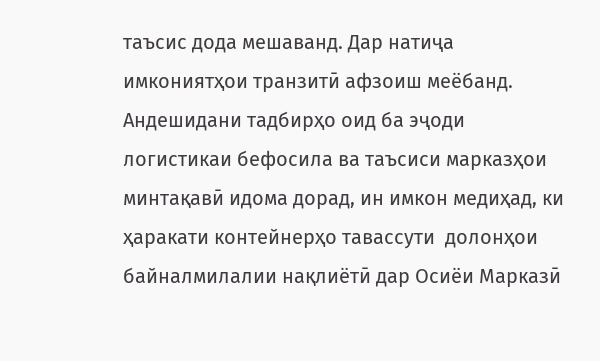таъсис дода мешаванд. Дар натиҷа имкониятҳои транзитӣ афзоиш меёбанд.  Андешидани тадбирҳо оид ба эҷоди  логистикаи бефосила ва таъсиси марказҳои минтақавӣ идома дорад, ин имкон медиҳад, ки ҳаракати контейнерҳо тавассути  долонҳои  байналмилалии нақлиётӣ дар Осиёи Марказӣ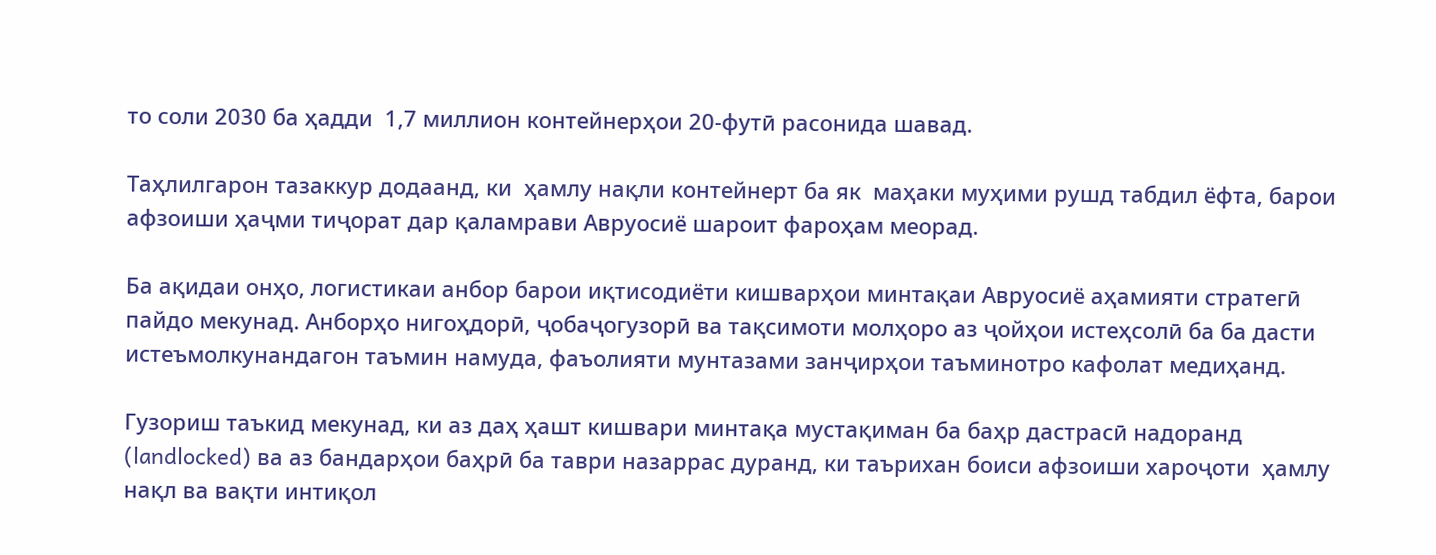то соли 2030 ба ҳадди  1,7 миллион контейнерҳои 20-футӣ расонида шавад.

Таҳлилгарон тазаккур додаанд, ки  ҳамлу нақли контейнерт ба як  маҳаки муҳими рушд табдил ёфта, барои афзоиши ҳаҷми тиҷорат дар қаламрави Авруосиё шароит фароҳам меорад.

Ба ақидаи онҳо, логистикаи анбор барои иқтисодиёти кишварҳои минтақаи Авруосиё аҳамияти стратегӣ пайдо мекунад. Анборҳо нигоҳдорӣ, ҷобаҷогузорӣ ва тақсимоти молҳоро аз ҷойҳои истеҳсолӣ ба ба дасти истеъмолкунандагон таъмин намуда, фаъолияти мунтазами занҷирҳои таъминотро кафолат медиҳанд.

Гузориш таъкид мекунад, ки аз даҳ ҳашт кишвари минтақа мустақиман ба баҳр дастрасӣ надоранд (landlocked) ва аз бандарҳои баҳрӣ ба таври назаррас дуранд, ки таърихан боиси афзоиши хароҷоти  ҳамлу нақл ва вақти интиқол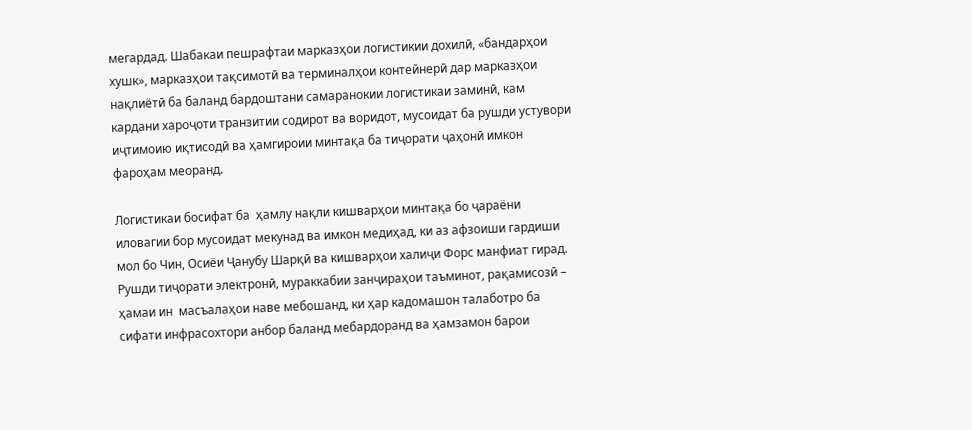мегардад. Шабакаи пешрафтаи марказҳои логистикии дохилӣ, «бандарҳои хушк», марказҳои тақсимотӣ ва терминалҳои контейнерӣ дар марказҳои нақлиётӣ ба баланд бардоштани самаранокии логистикаи заминӣ, кам кардани хароҷоти транзитии содирот ва воридот, мусоидат ба рушди устувори иҷтимоию иқтисодӣ ва ҳамгироии минтақа ба тиҷорати ҷаҳонӣ имкон фароҳам меоранд.

Логистикаи босифат ба  ҳамлу нақли кишварҳои минтақа бо ҷараёни иловагии бор мусоидат мекунад ва имкон медиҳад, ки аз афзоиши гардиши мол бо Чин, Осиёи Ҷанубу Шарқӣ ва кишварҳои халиҷи Форс манфиат гирад. Рушди тиҷорати электронӣ, мураккабии занҷираҳои таъминот, рақамисозӣ –  ҳамаи ин  масъалаҳои наве мебошанд, ки ҳар кадомашон талаботро ба сифати инфрасохтори анбор баланд мебардоранд ва ҳамзамон барои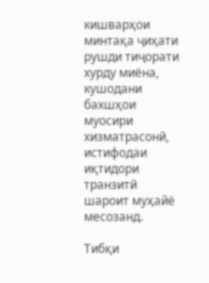кишварҳои минтақа ҷиҳати рушди тиҷорати хурду миёна, кушодани бахшҳои муосири хизматрасонӣ, истифодаи иқтидори транзитӣ шароит муҳайё месозанд.

Тибқи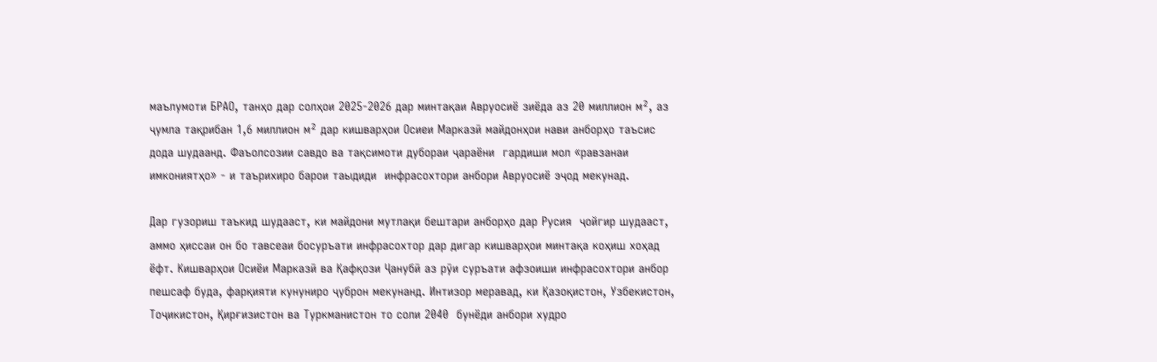маълумоти БРАО, танҳо дар солҳои 2025-2026 дар минтақаи Авруосиё зиёда аз 20 миллион м², аз ҷумла тақрибан 1,6 миллион м² дар кишварҳои Осиеи Марказӣ майдонҳои нави анборҳо таъсис дода шудаанд. Фаъолсозии савдо ва тақсимоти дубораи ҷараёни  гардиши мол «равзанаи имкониятҳо» - и таърихиро барои таыдиди  инфрасохтори анбори Авруосиё эҷод мекунад.

Дар гузориш таъкид шудааст, ки майдони мутлақи бештари анборҳо дар Русия  ҷойгир шудааст, аммо ҳиссаи он бо тавсеаи босуръати инфрасохтор дар дигар кишварҳои минтақа коҳиш хоҳад ёфт. Кишварҳои Осиёи Марказӣ ва Қафқози Ҷанубӣ аз рӯи суръати афзоиши инфрасохтори анбор пешсаф буда, фарқияти кунуниро ҷуброн мекунанд. Интизор меравад, ки Қазоқистон, Узбекистон, Тоҷикистон, Қирғизистон ва Туркманистон то соли 2040  бунёди анбори худро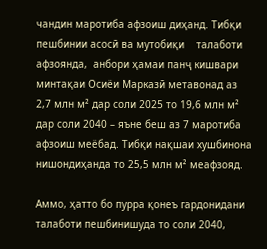чандин маротиба афзоиш диҳанд. Тибқи  пешбинии асосӣ ва мутобиқи    талаботи афзоянда,  анбори ҳамаи панҷ кишвари минтақаи Осиёи Марказӣ метавонад аз 2,7 млн м² дар соли 2025 то 19,6 млн м²  дар соли 2040 – яъне беш аз 7 маротиба афзоиш меёбад. Тибқи нақшаи хушбинона нишондиҳанда то 25,5 млн м² меафзояд.

Аммо, ҳатто бо пурра қонеъ гардонидани талаботи пешбинишуда то соли 2040,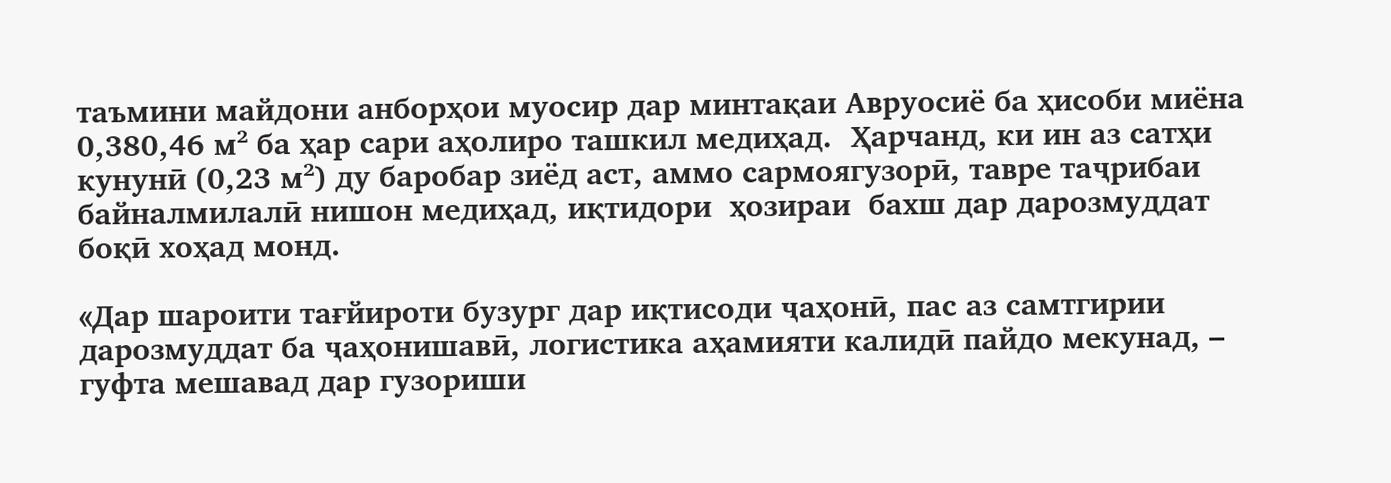таъмини майдони анборҳои муосир дар минтақаи Авруосиё ба ҳисоби миёна 0,380,46 м² ба ҳар сари аҳолиро ташкил медиҳад.  Ҳарчанд, ки ин аз сатҳи кунунӣ (0,23 м²) ду баробар зиёд аст, аммо сармоягузорӣ, тавре таҷрибаи байналмилалӣ нишон медиҳад, иқтидори  ҳозираи  бахш дар дарозмуддат боқӣ хоҳад монд.

«Дар шароити тағйироти бузург дар иқтисоди ҷаҳонӣ, пас аз самтгирии дарозмуддат ба ҷаҳонишавӣ, логистика аҳамияти калидӣ пайдо мекунад, – гуфта мешавад дар гузориши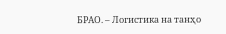БРАО. – Логистика на танҳо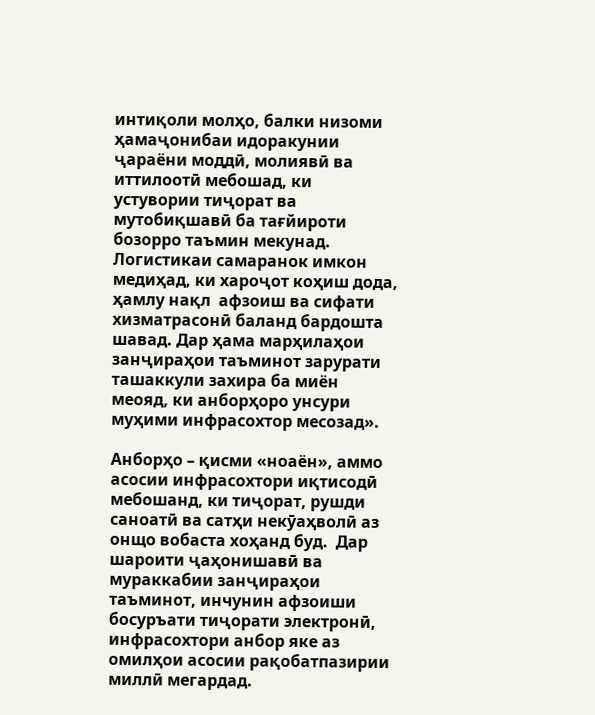интиқоли молҳо, балки низоми ҳамаҷонибаи идоракунии ҷараёни моддӣ, молиявӣ ва иттилоотӣ мебошад, ки устувории тиҷорат ва мутобиқшавӣ ба тағйироти бозорро таъмин мекунад. Логистикаи самаранок имкон медиҳад, ки хароҷот коҳиш дода, ҳамлу нақл  афзоиш ва сифати хизматрасонӣ баланд бардошта шавад. Дар ҳама марҳилаҳои занҷираҳои таъминот зарурати ташаккули захира ба миён меояд, ки анборҳоро унсури муҳими инфрасохтор месозад».

Анборҳо – қисми «ноаён», аммо асосии инфрасохтори иқтисодӣ мебошанд, ки тиҷорат, рушди саноатӣ ва сатҳи некӯаҳволӣ аз онщо вобаста хоҳанд буд.  Дар шароити ҷаҳонишавӣ ва мураккабии занҷираҳои таъминот, инчунин афзоиши босуръати тиҷорати электронӣ, инфрасохтори анбор яке аз омилҳои асосии рақобатпазирии миллӣ мегардад.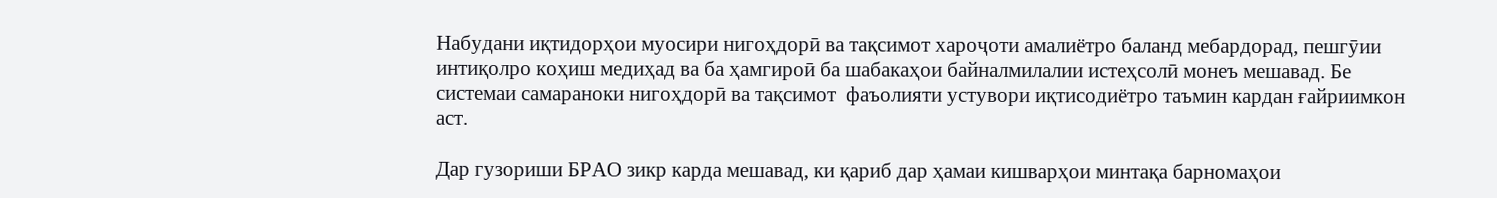Набудани иқтидорҳои муосири нигоҳдорӣ ва тақсимот хароҷоти амалиётро баланд мебардорад, пешгӯии интиқолро коҳиш медиҳад ва ба ҳамгироӣ ба шабакаҳои байналмилалии истеҳсолӣ монеъ мешавад. Бе системаи самараноки нигоҳдорӣ ва тақсимот  фаъолияти устувори иқтисодиётро таъмин кардан ғайриимкон аст.

Дар гузориши БРАО зикр карда мешавад, ки қариб дар ҳамаи кишварҳои минтақа барномаҳои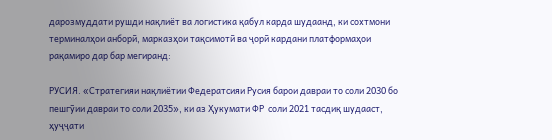дарозмуддати рушди нақлиёт ва логистика қабул карда шудаанд, ки сохтмони терминалҳои анборӣ, марказҳои тақсимотӣ ва ҷорӣ кардани платформаҳои рақамиро дар бар мегиранд:

РУСИЯ. «Стратегияи нақлиётии Федератсияи Русия барои давраи то соли 2030 бо пешгӯии давраи то соли 2035», ки аз Ҳукумати ФР  соли 2021 тасдиқ шудааст, ҳуҷҷати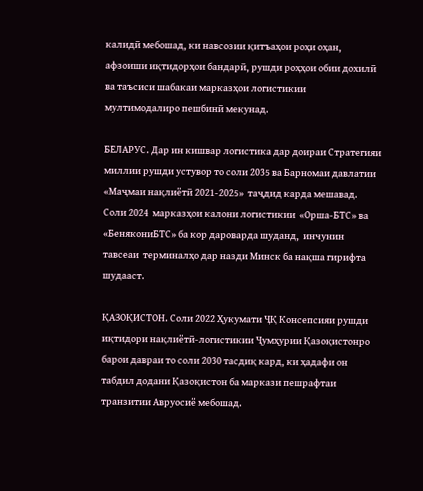калидӣ мебошад, ки навсозии қитъаҳои роҳи оҳан, афзоиши иқтидорҳои бандарӣ, рушди роҳҳои обии дохилӣ ва таъсиси шабакаи марказҳои логистикии мултимодалиро пешбинӣ мекунад.

БЕЛАРУС. Дар ин кишвар логистика дар доираи Стратегияи миллии рушди устувор то соли 2035 ва Барномаи давлатии «Маҷмаи нақлиётӣ 2021-2025»  таҷдид карда мешавад. Соли 2024  марказҳои калони логистикии  «Орша-БТС» ва «БенякониБТС» ба кор дароварда шуданд,  инчунин тавсеаи  терминалҳо дар назди Минск ба нақша гирифта шудааст.

ҚАЗОҚИСТОН. Соли 2022 Ҳукумати ҶҚ Консепсияи рушди иқтидори нақлиётӣ-логистикии Ҷумҳурии Қазоқистонро барои давраи то соли 2030 тасдиқ кард, ки ҳадафи он табдил додани Қазоқистон ба маркази пешрафтаи транзитии Авруосиё мебошад.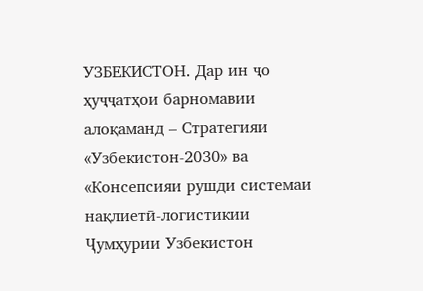УЗБЕКИСТОН. Дар ин ҷо ҳуҷҷатҳои барномавии алоқаманд – Стратегияи «Узбекистон-2030» ва «Консепсияи рушди системаи нақлиетӣ-логистикии Ҷумҳурии Узбекистон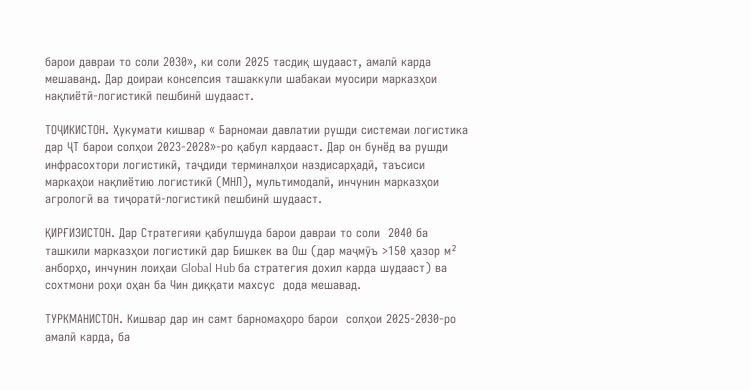барои давраи то соли 2030», ки соли 2025 тасдиқ шудааст, амалӣ карда мешаванд. Дар доираи консепсия ташаккули шабакаи муосири марказҳои нақлиётӣ-логистикӣ пешбинӣ шудааст.

ТОҶИКИСТОН. Ҳукумати кишвар « Барномаи давлатии рушди системаи логистика  дар ҶТ барои солҳои 2023-2028»-ро қабул кардааст. Дар он бунёд ва рушди инфрасохтори логистикӣ, таҷдиди терминалҳои наздисарҳадӣ, таъсиси маркаҳои нақлиётию логистикӣ (МНЛ), мультимодалӣ, инчунин марказҳои агрологӣ ва тиҷоратӣ-логистикӣ пешбинӣ шудааст.

ҚИРҒИЗИСТОН. Дар Стратегияи қабулшуда барои давраи то соли  2040 ба  ташкили марказҳои логистикӣ дар Бишкек ва Ош (дар маҷмӯъ >150 ҳазор м²  анборҳо, инчунин лоиҳаи Global Hub ба стратегия дохил карда шудааст) ва сохтмони роҳи оҳан ба Чин диққати махсус  дода мешавад.

ТУРКМАНИСТОН. Кишвар дар ин самт барномаҳоро барои  солҳои 2025-2030-ро амалӣ карда, ба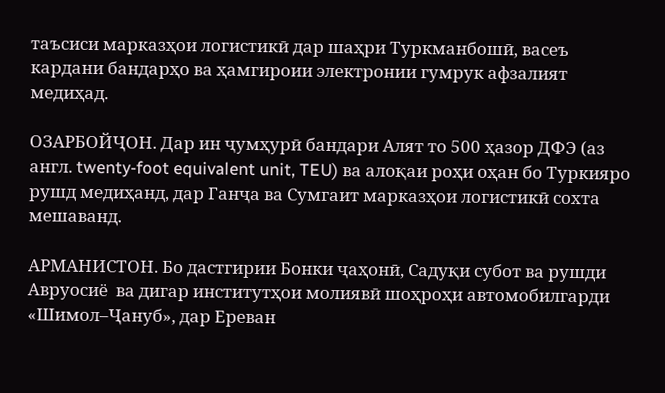таъсиси марказҳои логистикӣ дар шаҳри Туркманбошӣ, васеъ кардани бандарҳо ва ҳамгироии электронии гумрук афзалият медиҳад.

ОЗАРБОЙҶОН. Дар ин ҷумҳурӣ бандари Алят то 500 ҳазор ДФЭ (аз англ. twenty-foot equivalent unit, TEU) ва алоқаи роҳи оҳан бо Туркияро рушд медиҳанд, дар Ганҷа ва Сумгаит марказҳои логистикӣ сохта мешаванд.

АРМАНИСТОН. Бо дастгирии Бонки ҷаҳонӣ, Садуқи субот ва рушди Авруосиё  ва дигар институтҳои молиявӣ шоҳроҳи автомобилгарди «Шимол–Ҷануб», дар Ереван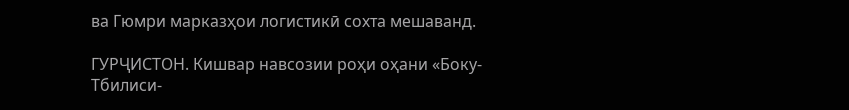ва Гюмри марказҳои логистикӣ сохта мешаванд.

ГУРҶИСТОН. Кишвар навсозии роҳи оҳани «Боку-Тбилиси-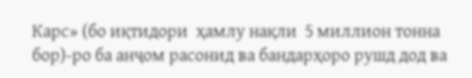Карс» (бо иқтидори  ҳамлу нақли  5 миллион тонна бор)-ро ба анҷом расонид ва бандарҳоро рушд дод ва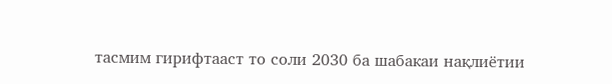тасмим гирифтааст то соли 2030 ба шабакаи нақлиётии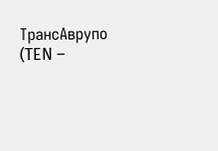ТрансАврупо (TEN –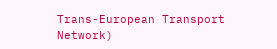Trans-European Transport Network)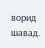ворид шавад.